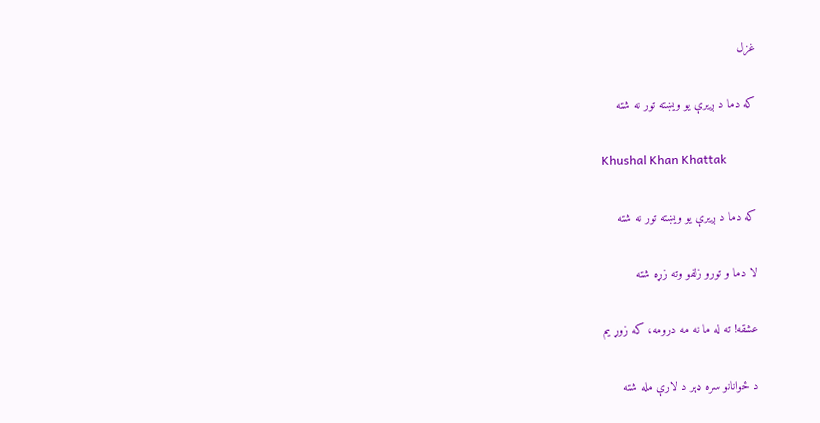غزل

که دما د ږيرې يو ويښته تور نه شته

Khushal Khan Khattak

که دما د ږيرې يو ويښته تور نه شته

لا دما و تورو زلفو وته زړه شته

عشقه! ته له ما نه مه درومه، که زوړ يم

د ځوانانو سره ډېر د لارې مله شته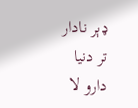ډېر نادار تر دنيا دارو لا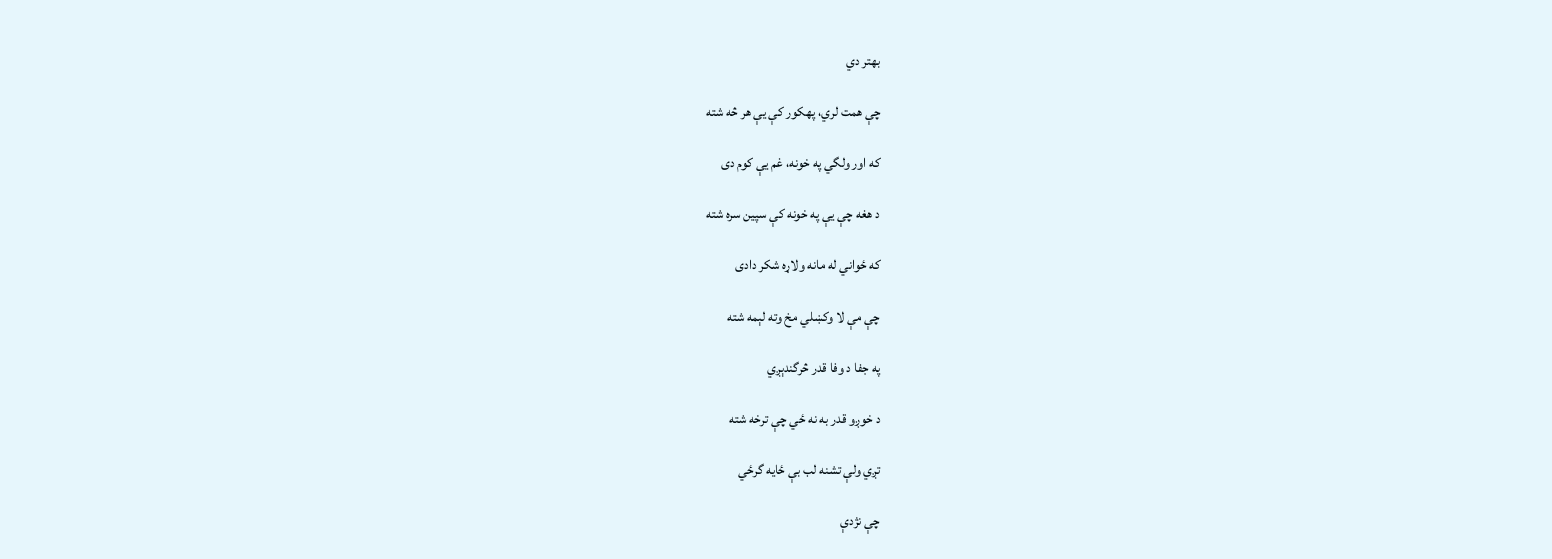بهتر دي

چې همت لري، پهکور کې يې هر څه شته

که اور ولگي په خونه، غم يې کوم دی

د هغه چې يې په خونه کې سپين سره شته

که ځواني له مانه ولاړه شکر دادی

چې مې لا وکښلي مخ وته لېمه شته

په جفا د وفا قدر څرگندېږي

د خوږو قدر به نه ځي چې ترخه شته

تږي ولې تشنه لب بې ځايه گرځي

چې نژدې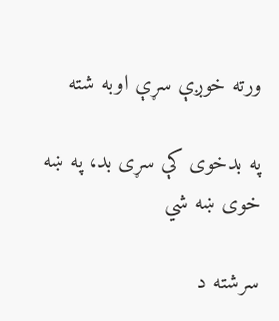ورته خوږې سړې اوبه شته

په بدخوی کې سړی بد، په ښه خوی ښه شي

سرشته د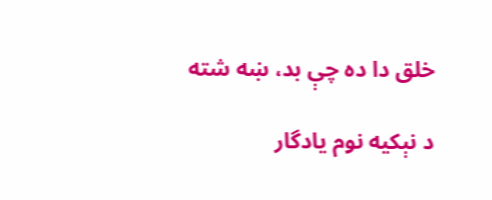خلق دا ده چې بد، ښه شته

د نېکيه نوم يادگار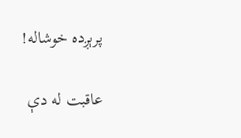پرېږده خوشاله!

عاقبت له دې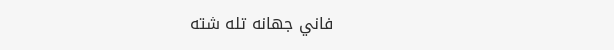فاني جهانه تله شته